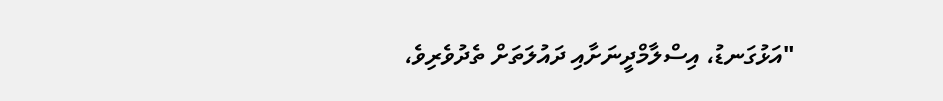"އަޅުގަނޑު، އިސްލާމްދީނަށާއި ދައުލަތަށް ތެދުވެރިވެ،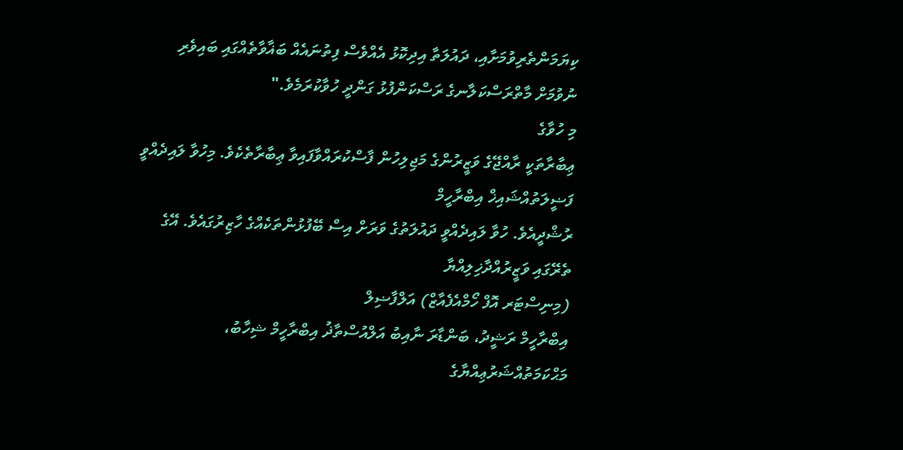ކިޔަމަންތެރިވުމަށާއި، ދައުލަތާ އިދިކޮޅު އެއްވެސް ފިތުނައެއް ބަޣާވާތެއްގައި ބައިވެރި ނުވުމަށް މާތްރަސްކަލާނގެ ރަސްކަންފުޅު ގަންދީ ހުވާކުރަމެވެ."
މި ހުވާގެ
ޢިބާރާތަކީ ރާއްޖޭގެ ވަޒީރުންގެ މަޖިލިހުން ފާސްކުރައްވާފައިވާ ޢިބާރާތެކެވެ. މިހުވާ ލައިދެއްވީ
ފަޟީލަތުއްޝައިޚް އިބްރާހީމް
ރުޝްދީއެވެ. ހުވާ ލައިދެއްވީ ދައުލަތުގެ ވަރަށް އިސް ބޭފުޅުންތަކެއްގެ ހާޒިރުގައެވެ. އޭގެ ތެރޭގައި ވަޒީރުއްދާޚިލިއްޔާ
(މިނިސްޓަރ އޮފް ހޯމްއެފެއާޒް) އަލްފާޟިލް
އިބްރާހީމް ރަޝީދު، ބަންޑާރަ ނާއިބު އަލްއުސްތާޛު އިބްރާހީމް ޝިހާބު، މަޙްކަމަތުއްޝަރުޢިއްޔާގެ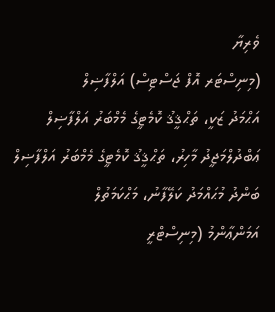ވެރިޔާ
(މިނިސްޓަރ އޮފް ޖަސްޓިސް) އަލްފާޟިލް
އަޙްމަދު ޒަކީ، ތަޙްޤީޤު ކޮމެޓީގެ މެމްބަރު އަލްފާޟިލް ޢަބްދުލްމަޖީދު މާހިރު، ތަޙްޤީޤު ކޮމެޓީގެ މެމްބަރު އަލްފާޟިލް ބަންދު މުޙައްމަދު ކަލޭފާނު، މަޙްކަމަތުލް
އަމަންޢާންމު (މިނިސްޓްރީ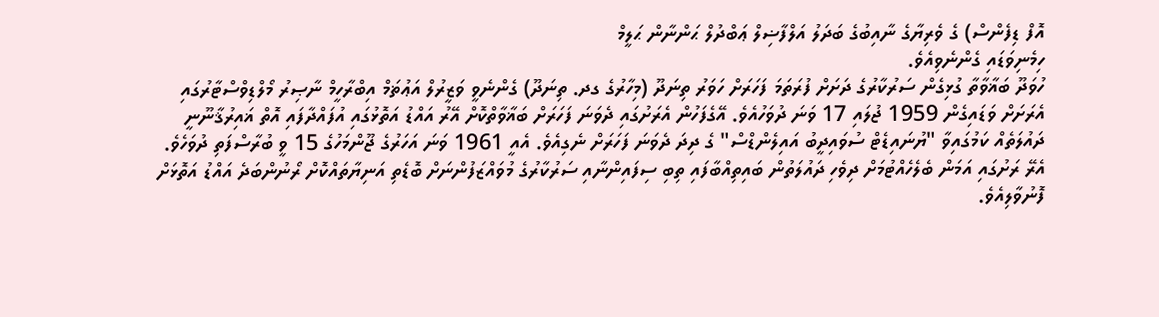އޮފް ޑިފެންސް) ގެ ވެރިޔާގެ ނާއިބުގެ ބަދަލު އަލްފާޟިލް ޢަބްދުލް ޙަންނާން ޙަލީމް
ހިމެނިވަޑައި ގެންނެވިއެވެ.
ހުވަދޫ ބަޣާވާތާ ގުޅިގެން ސަރުކާރުގެ ދަށަށް ފުރަތަމަ ފަހަރަށް ހަވަރު ތިނަދޫ (މިހާރުގެ ގދ. ތިނަދޫ) ގެންނެވީ ވަޒީރުލް އަޢުޡަމް އިބްރާހީމް ނާޞިރު މޯލްޑިވްސްޓާރުގައި އެރަށަށް ވަޑައިގެން 1959 ޖުލައި 17 ވަނަ ދުވަހުއެވެ. އޭގެފަހުން އެރަށުގައި ދެވަނަ ފަހަރަށް ބަޣާވާތްކޮށް އޭރު އައްޑު އަތޮޅުގައި އުފައްދާފައި އޮތް ޣައިރުޤާނޫނީ ދައުލަތެއް ކަމުގައިވާ "ޔުނައިޑެޓް ސުވައިދީބު އައިލެންޑްސް" ގެ ދިދަ ދެވަނަ ފަހަރަށް ނެގިއެވެ. އެއީ 1961 ވަނަ އަހަރުގެ ޖޫންމަހުގެ 15 ވީ ބުރާސްފަތި ދުވަހެވެ. އެރޭ ރަށުގައި އަމަން ބެލެހެއްޓުމަށް ދިވެހި ދައުލަތުން ބައިތިއްބާފައި ތިބި ސިފައިންނާއި ސަރުކާރުގެ މުވައްޒަފުންނަށް ބޮޑެތި އަނިޔާތައްކޮށް ރޯނުންބަދެ އައްޑު އަތޮޅަށް ފޮނުވާލިއެވެ.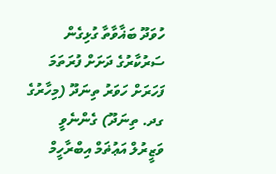ހުވަދޫ ބަޣާވާތާ ގުޅިގެން ސަރުކާރުގެ ދަށަށް ފުރަތަމަ ފަހަރަށް ހަވަރު ތިނަދޫ (މިހާރުގެ ގދ. ތިނަދޫ) ގެންނެވީ ވަޒީރުލް އަޢުޡަމް އިބްރާހީމް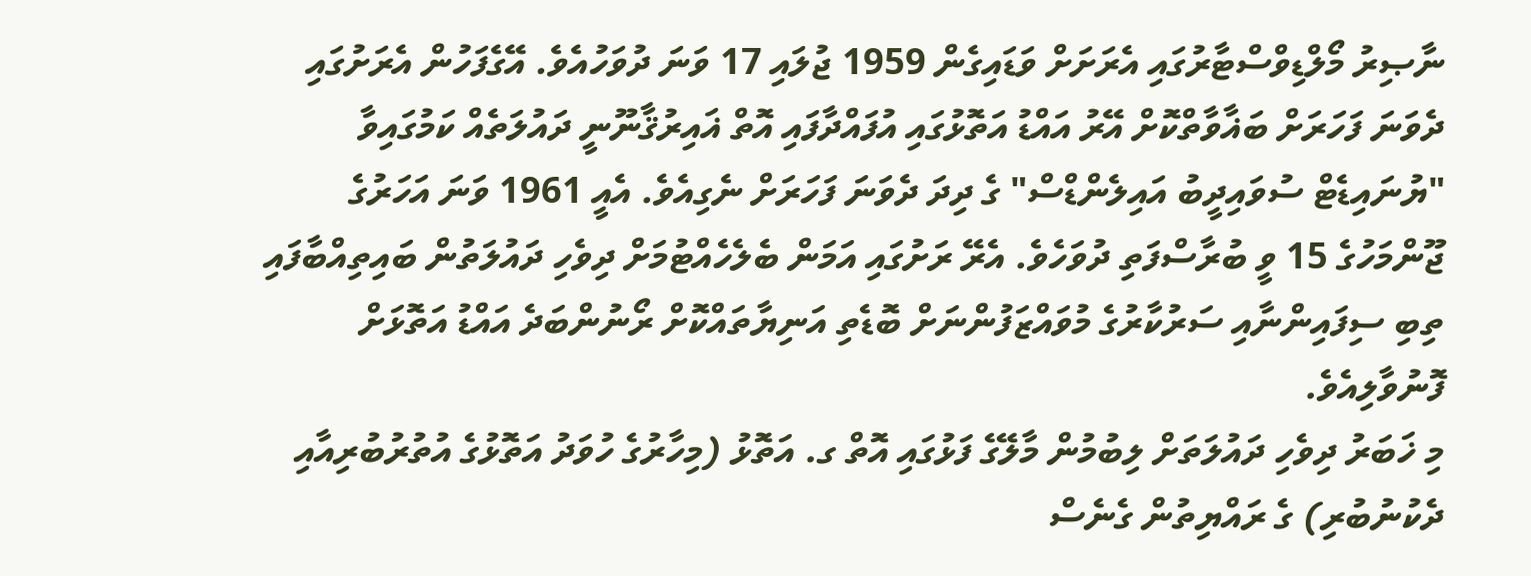ނާޞިރު މޯލްޑިވްސްޓާރުގައި އެރަށަށް ވަޑައިގެން 1959 ޖުލައި 17 ވަނަ ދުވަހުއެވެ. އޭގެފަހުން އެރަށުގައި ދެވަނަ ފަހަރަށް ބަޣާވާތްކޮށް އޭރު އައްޑު އަތޮޅުގައި އުފައްދާފައި އޮތް ޣައިރުޤާނޫނީ ދައުލަތެއް ކަމުގައިވާ "ޔުނައިޑެޓް ސުވައިދީބު އައިލެންޑްސް" ގެ ދިދަ ދެވަނަ ފަހަރަށް ނެގިއެވެ. އެއީ 1961 ވަނަ އަހަރުގެ ޖޫންމަހުގެ 15 ވީ ބުރާސްފަތި ދުވަހެވެ. އެރޭ ރަށުގައި އަމަން ބެލެހެއްޓުމަށް ދިވެހި ދައުލަތުން ބައިތިއްބާފައި ތިބި ސިފައިންނާއި ސަރުކާރުގެ މުވައްޒަފުންނަށް ބޮޑެތި އަނިޔާތައްކޮށް ރޯނުންބަދެ އައްޑު އަތޮޅަށް ފޮނުވާލިއެވެ.
މި ޚަބަރު ދިވެހި ދައުލަތަށް ލިބުމުން މާލޭގެ ފަޅުގައި އޮތް ގ. އަތޮޅު (މިހާރުގެ ހުވަދު އަތޮޅުގެ އުތުރުބުރިއާއި ދެކުނުބުރި) ގެ ރައްޔިތުން ގެނެސް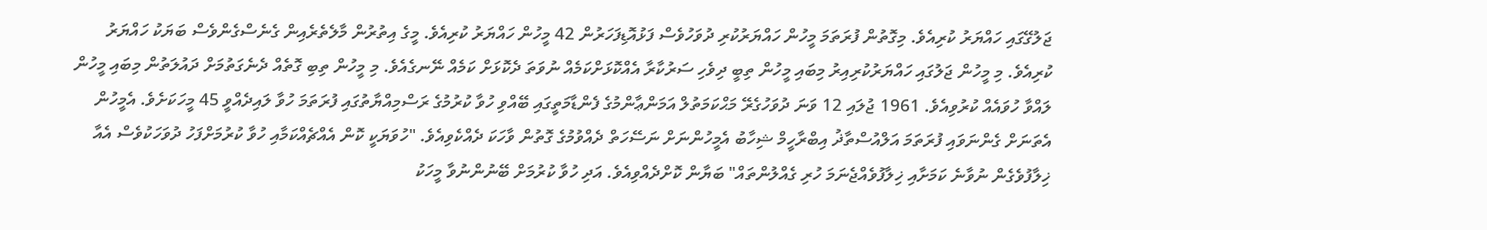ޖަލުގޭގައި ހައްޔަރު ކުރިއެވެ. މިގޮތުން ފުރަތަމަ މީހުން ހައްޔަރުކުރި ދުވަހުވެސް ފަޅުއޮޑިފަހަރުން 42 މީހުން ހައްޔަރު ކުރިއެވެ. މީގެ އިތުރުން މާލެތެރެއިން ގެނެސްގެންވެސް ބަޔަކު ހައްޔަރު ކުރިއެވެ. މި މީހުން ޖަލުގައި ހައްޔަރުކުރިއިރު މިބައި މީހުން ތިބީ ދިވެހި ސަރުކާރާ އެއްކޮޅަށްކަމެއް ނުވަތަ ދެކޮޅަށް ކަމެއް ނޭނގެއެވެ. މި މީހުން ތިބި ގޮތެއް ދެނެގަތުމަށް ދައުލަތުން މިބައި މީހުން ލައްވާ ހުވައެއް ކުރުވިއެވެ. 1961 ޖުލައި 12 ވަނަ ދުވަހުގެރޭ މަޙްކަމަތުލް އަމަންޢާންމުގެ ފެންޑާމަތީގައި ބޭއްވި ހުވާ ކުރުމުގެ ރަސްމިއްޔާތުގައި ފުރަތަމަ ހުވާ ލައިދެއްވީ 45 މީހަކަށެވެ. އެމީހުން އެތަނަށް ގެންނަވައި ފުރަތަމަ އަލްއުސްތާޛު އިބްރާހީމް ޝިހާބު އެމީހުންނަށް ނަސޭހަތް ދެއްވުމުގެ ގޮތުން ވާހަކަ ދެއްކެވިއެވެ. "ހުވަޔަކީ ކޮން އެއްޗެއްކަމާއި ހުވާ ކުރުމަށްފަހު ދުވަހަކުވެސް އެއާ ޚިލާފުވެގެން ނުވާނެ ކަމަށާއި ޚިލާފުވެއްޖެނަމަ ހުރި ގެއްލުންތައް" ބަޔާން ކޮށްދެއްވިއެވެ. އަދި ހުވާ ކުރުމަށް ބޭނުންނުވާ މީހަކު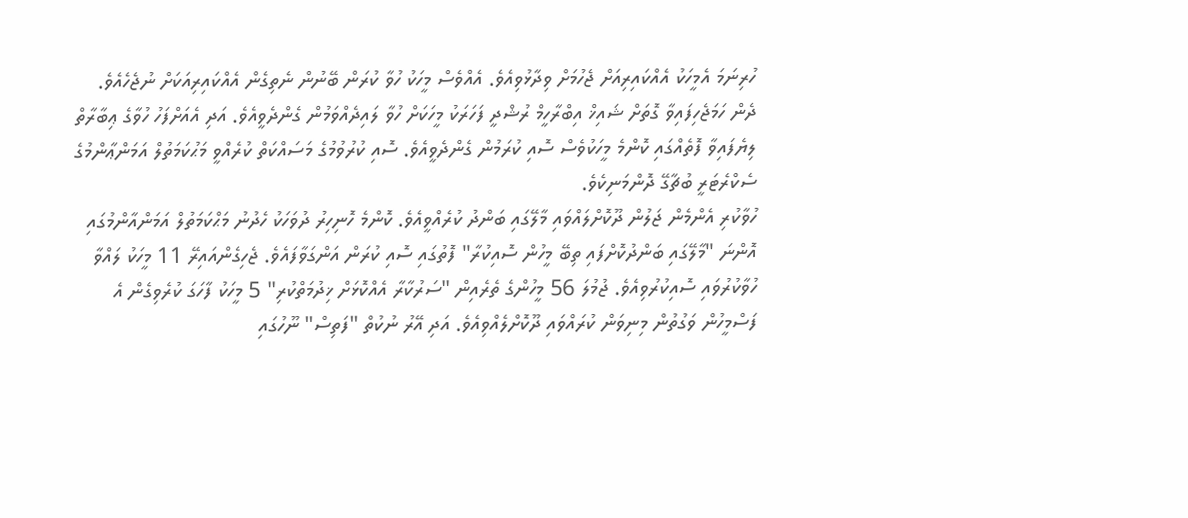ހުރިނަމަ އެމީހަކު އެއްކައިރިއަށް ޖެހުމަށް ވިދާޅުވިއެވެ. އެއްވެސް މީހަކު ހުވާ ކުރަން ބޭނުން ނެތިގެން އެއްކައިރިއަކަށް ނުޖެހެއެވެ.
ދެން ހަމަޖެހިފައިވާ ގޮތަށް ޝައިޚް އިބްރާހީމް ރުޝްދީ ފަހަރަކު މީހަކަށް ހުވާ ލައިދެއްވަމުން ގެންދެވީއެވެ. އަދި އެއަށްފަހު ހުވާގެ ޢިބާރާތް ލިޔެފައިވާ ފޮތެއްގައި ކޮންމެ މީހަކުވެސް ސޮއި ކުރަމުން ގެންދެވީއެވެ. ސޮއި ކުރުވުމުގެ މަސައްކަތް ކުރެއްވީ މަޙުކަމަތުލް އަމަންޢާންމުގެ ސެކްރެޓަރީ ބުޗާގޭ ދޮންމަނިކެވެ.
ހުވާކުރި އެންމެން ޖަލުން ދޫކޮށްލައްވައި މާލޭގައި ބަންދު ކުރެއްވީއެވެ. ކޮންމެ ހޮނިހިރު ދުވަހަކު ހެދުނު މަޙްކަމަތުލް އަމަންއާންމުގައި އޮންނަ "މާލޭގައި ބަންދުކޮށްފައި ތިބޭ މީހުން ސޮއިކުރާ" ފޮތުގައި ސޮއި ކުރަން އަންގަވާފައެވެ. ޖެހިގެންއައިރޭ 11 މީހަކު ލައްވާ ހުވާކުރުވައި ސޮއިކުރުވިއެވެ. ޖުމުލަ 56 މީހުންގެ ތެރެއިން "ސަރުކާރާ އެއްކޮޅަށް ޚިދުމަތްކުރި" 5 މީހަކު ފާހަގަ ކުރެވިގެން އެ ފަސްމީހުން ވަގުތުން މިނިވަން ކުރައްވައި ދޫކޮށްލެއްވިއެވެ. އަދި އޭރު ނުކުތް "ފަތިސް" ނޫހުގައި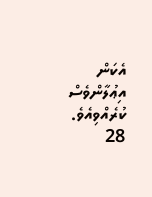އެކަން އިޢުލާންވެސް ކުރެއްވިއެވެ.
28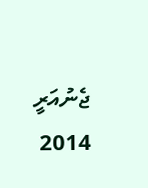ޖެނުއަރީ 2014